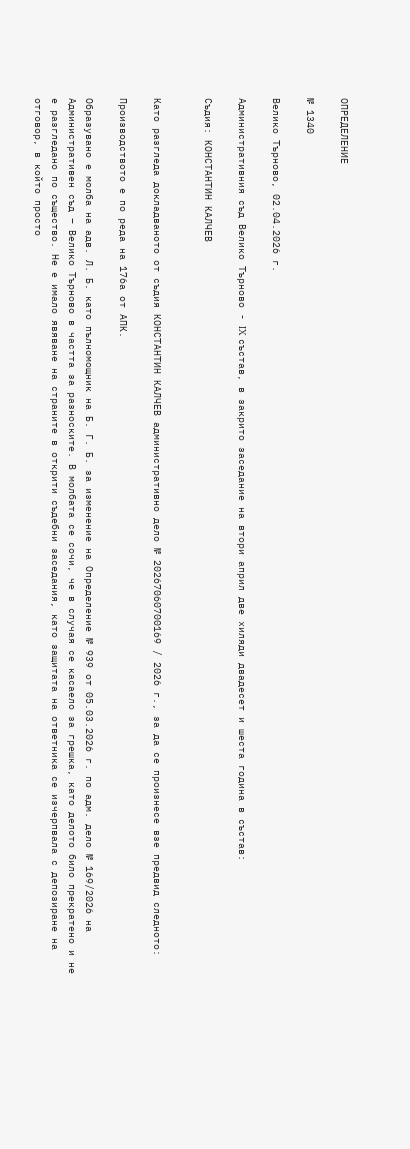ОПРЕДЕЛЕНИЕ

№ 1340

Велико Търново, 02.04.2026 г.

Административния съд Велико Търново - IX състав, в закрито заседание на втори април две хиляди двадесет и шеста година в състав:

Съдия: КОНСТАНТИН КАЛЧЕВ


Като разгледа докладваното от съдия КОНСТАНТИН КАЛЧЕВ административно дело № 20267060700169 / 2026 г., за да се произнесе взе предвид следното:

Производството е по реда на 176а от АПК.

Образувано е молба на адв. Л. Б. като пълномощник на Б. Г. Б. за изменение на Определение № 939 от 05.03.2026 г. по адм. дело № 169/2026 на Административен съд – Велико Търново в частта за разноските. В молбата се сочи, че в случая се касаело за грешка, като делото било прекратено и не е разгледано по същество. Не е имало явяване на страните в открити съдебни заседания, като защитата на ответника се изчерпвала с депозиране на отговор, в който просто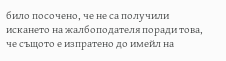било посочено, че не са получили искането на жалбоподателя поради това, че същото е изпратено до имейл на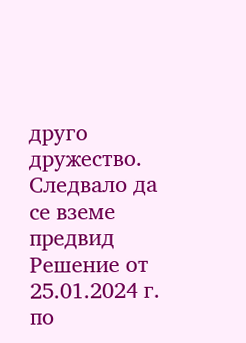друго дружество. Следвало да се вземе предвид Решение от 25.01.2024 г. по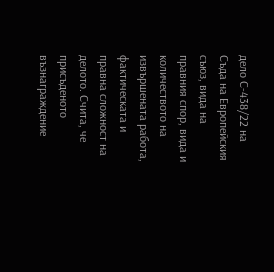дело С-438/22 на Съда на Европейския съюз, вида на правния спор, вида и количеството на извършената работа, фактическата и правна сложност на делото. Счита, че присъденото възнаграждение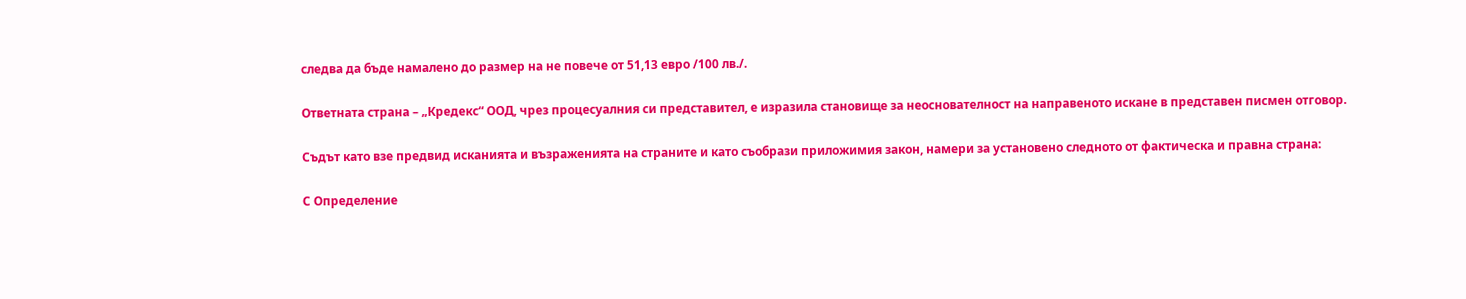следва да бъде намалено до размер на не повече от 51,13 евро /100 лв./.

Ответната страна – „Кредекс“ ООД, чрез процесуалния си представител, е изразила становище за неоснователност на направеното искане в представен писмен отговор.

Съдът като взе предвид исканията и възраженията на страните и като съобрази приложимия закон, намери за установено следното от фактическа и правна страна:

С Определение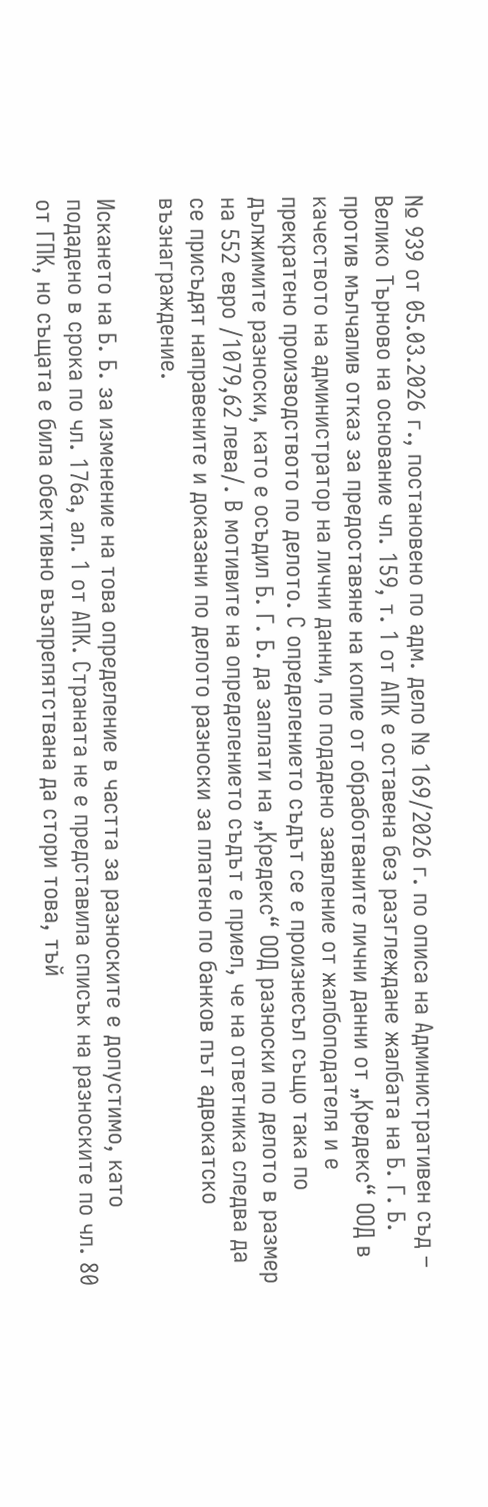№ 939 от 05.03.2026 г., постановено по адм. дело № 169/2026 г. по описа на Административен съд – Велико Търново на основание чл. 159, т. 1 от АПК е оставена без разглеждане жалбата на Б. Г. Б. против мълчалив отказ за предоставяне на копие от обработваните лични данни от „Кредекс“ ООД в качеството на администратор на лични данни, по подадено заявление от жалбоподателя и е прекратено производството по делото. С определението съдът се е произнесъл също така по дължимите разноски, като е осъдил Б. Г. Б. да заплати на „Кредекс“ ООД разноски по делото в размер на 552 евро /1079,62 лева/. В мотивите на определението съдът е приел, че на ответника следва да се присъдят направените и доказани по делото разноски за платено по банков път адвокатско възнаграждение.

Искането на Б. Б. за изменение на това определение в частта за разноските е допустимо, като подадено в срока по чл. 176а, ал. 1 от АПК. Страната не е представила списък на разноските по чл. 80 от ГПК, но същата е била обективно възпрепятствана да стори това, тъй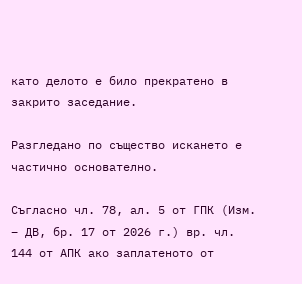като делото е било прекратено в закрито заседание.

Разгледано по същество искането е частично основателно.

Съгласно чл. 78, ал. 5 от ГПК (Изм. – ДВ, бр. 17 от 2026 г.) вр. чл. 144 от АПК ако заплатеното от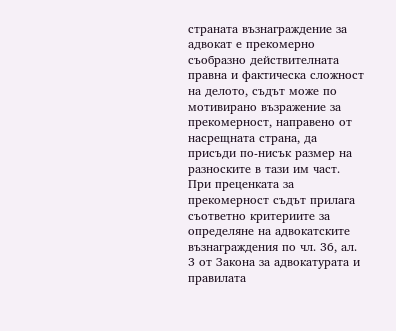страната възнаграждение за адвокат е прекомерно съобразно действителната правна и фактическа сложност на делото, съдът може по мотивирано възражение за прекомерност, направено от насрещната страна, да присъди по-нисък размер на разноските в тази им част. При преценката за прекомерност съдът прилага съответно критериите за определяне на адвокатските възнаграждения по чл. 36, ал. 3 от Закона за адвокатурата и правилата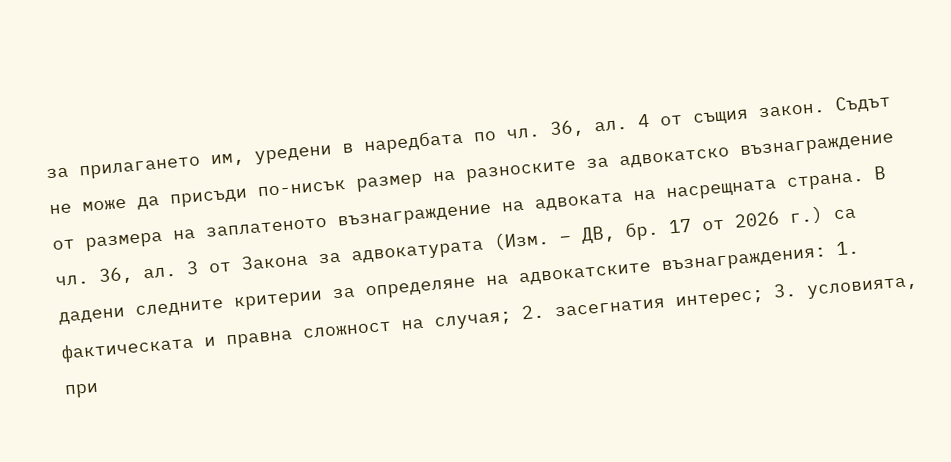за прилагането им, уредени в наредбата по чл. 36, ал. 4 от същия закон. Съдът не може да присъди по-нисък размер на разноските за адвокатско възнаграждение от размера на заплатеното възнаграждение на адвоката на насрещната страна. В чл. 36, ал. 3 от Закона за адвокатурата (Изм. – ДВ, бр. 17 от 2026 г.) са дадени следните критерии за определяне на адвокатските възнаграждения: 1. фактическата и правна сложност на случая; 2. засегнатия интерес; 3. условията, при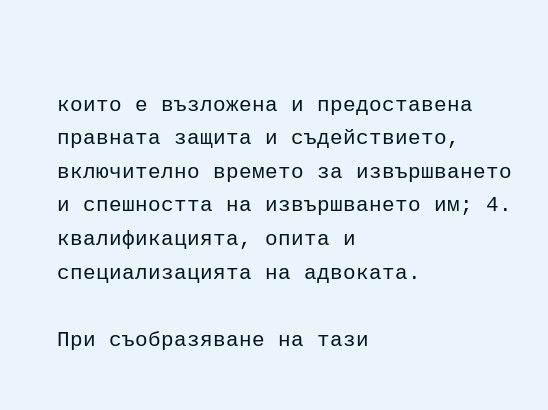които е възложена и предоставена правната защита и съдействието, включително времето за извършването и спешността на извършването им; 4. квалификацията, опита и специализацията на адвоката.

При съобразяване на тази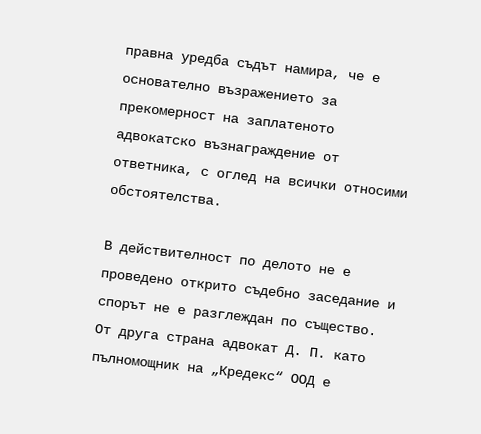правна уредба съдът намира, че е основателно възражението за прекомерност на заплатеното адвокатско възнаграждение от ответника, с оглед на всички относими обстоятелства.

В действителност по делото не е проведено открито съдебно заседание и спорът не е разглеждан по същество. От друга страна адвокат Д. П. като пълномощник на „Кредекс“ ООД е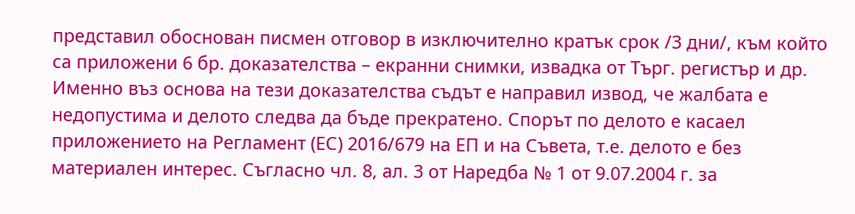представил обоснован писмен отговор в изключително кратък срок /3 дни/, към който са приложени 6 бр. доказателства – екранни снимки, извадка от Търг. регистър и др. Именно въз основа на тези доказателства съдът е направил извод, че жалбата е недопустима и делото следва да бъде прекратено. Спорът по делото е касаел приложението на Регламент (ЕС) 2016/679 на ЕП и на Съвета, т.е. делото е без материален интерес. Съгласно чл. 8, ал. 3 от Наредба № 1 от 9.07.2004 г. за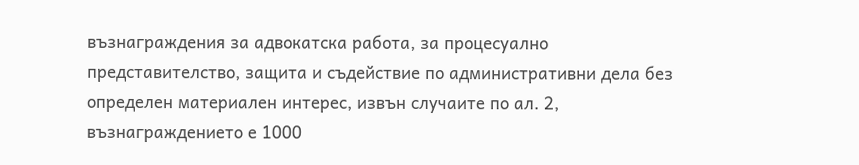възнаграждения за адвокатска работа, за процесуално представителство, защита и съдействие по административни дела без определен материален интерес, извън случаите по ал. 2, възнаграждението е 1000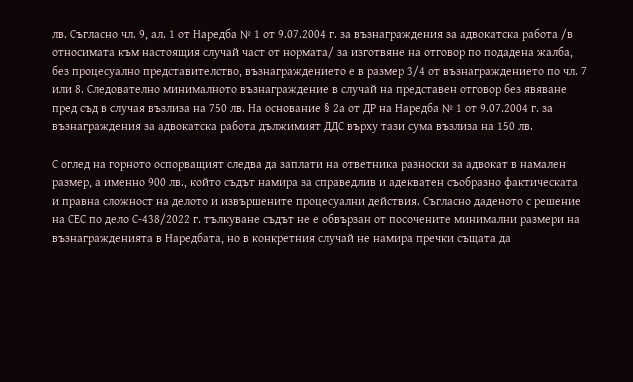лв. Съгласно чл. 9, ал. 1 от Наредба № 1 от 9.07.2004 г. за възнаграждения за адвокатска работа /в относимата към настоящия случай част от нормата/ за изготвяне на отговор по подадена жалба, без процесуално представителство, възнаграждението е в размер 3/4 от възнаграждението по чл. 7 или 8. Следователно минималното възнаграждение в случай на представен отговор без явяване пред съд в случая възлиза на 750 лв. На основание § 2а от ДР на Наредба № 1 от 9.07.2004 г. за възнаграждения за адвокатска работа дължимият ДДС върху тази сума възлиза на 150 лв.

С оглед на горното оспорващият следва да заплати на ответника разноски за адвокат в намален размер, а именно 900 лв., който съдът намира за справедлив и адекватен съобразно фактическата и правна сложност на делото и извършените процесуални действия. Съгласно даденото с решение на СЕС по дело С-438/2022 г. тълкуване съдът не е обвързан от посочените минимални размери на възнагражденията в Наредбата, но в конкретния случай не намира пречки същата да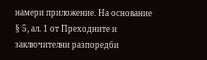намери приложение. На основание § 5, ал. 1 от Преходните и заключителни разпоредби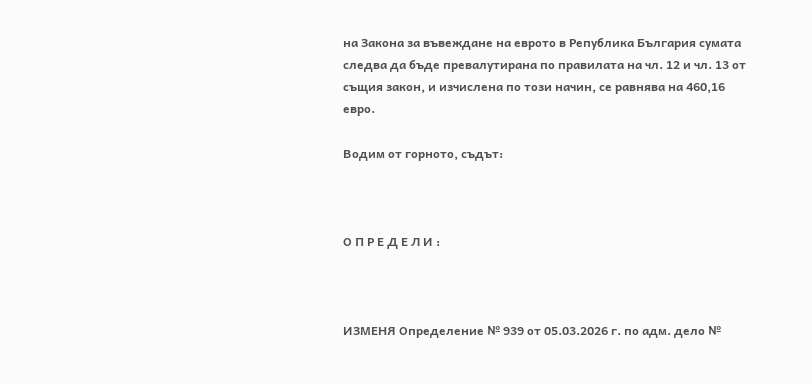на Закона за въвеждане на еврото в Република България сумата следва да бъде превалутирана по правилата на чл. 12 и чл. 13 от същия закон, и изчислена по този начин, се равнява на 460,16 евро.

Водим от горното, съдът:



О П Р Е Д Е Л И :



ИЗМЕНЯ Определение № 939 от 05.03.2026 г. по адм. дело №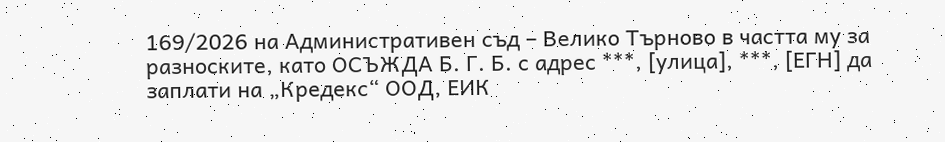169/2026 на Административен съд – Велико Търново в частта му за разноските, като ОСЪЖДА Б. Г. Б. с адрес ***, [улица], ***, [ЕГН] да заплати на „Кредекс“ ООД, ЕИК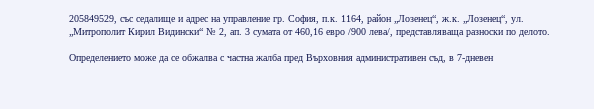205849529, със седалище и адрес на управление гр. София, п.к. 1164, район „Лозенец“, ж.к. „Лозенец“, ул. „Митрополит Кирил Видински“ № 2, ап. 3 сумата от 460,16 евро /900 лева/, представляваща разноски по делото.

Определението може да се обжалва с частна жалба пред Върховния административен съд, в 7-дневен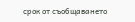срок от съобщаването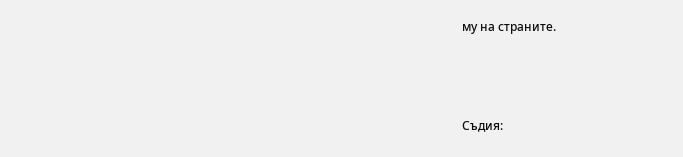му на страните.



Съдия: